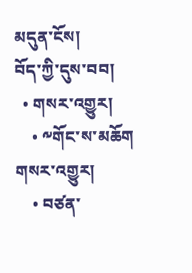མདུན་ངོས།
བོད་ཀྱི་དུས་བབ།
  • གསར་འགྱུར།
    • ༸གོང་ས་མཆོག གསར་འགྱུར།
    • བཙན་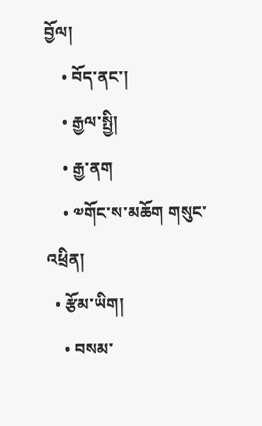བྱོལ།
    • བོད་ནང་།
    • རྒྱལ་སྤྱི།
    • རྒྱ་ནག
    • ༧གོང་ས་མཆོག གསུང་འཕྲིན།
  • རྩོམ་ཡིག།
    • བསམ་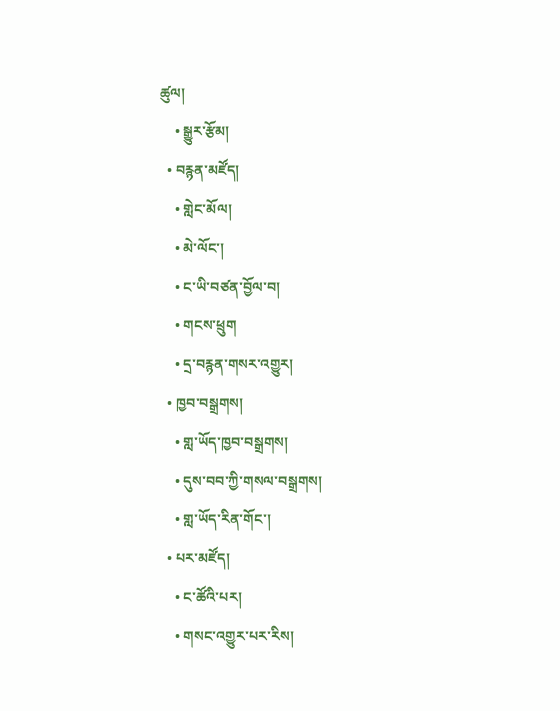ཚུལ།
    • སྒྱུར་རྩོམ།
  • བརྙན་མཛོད།
    • གླེང་མོལ།
    • མེ་ལོང་།
    • ང་ཡི་བཙན་བྱོལ་བ།
    • གངས་ཕྲུག
    • དྲ་བརྙན་གསར་འགྱུར།
  • ཁྱབ་བསྒྲགས།
    • གླ་ཡོད་ཁྱབ་བསྒྲགས།
    • དུས་བབ་ཀྱི་གསལ་བསྒྲགས།
    • གླ་ཡོད་རིན་གོང་།
  • པར་མཛོད།
    • ང་ཚོའི་པར།
    • གསང་འགྱུར་པར་རིས།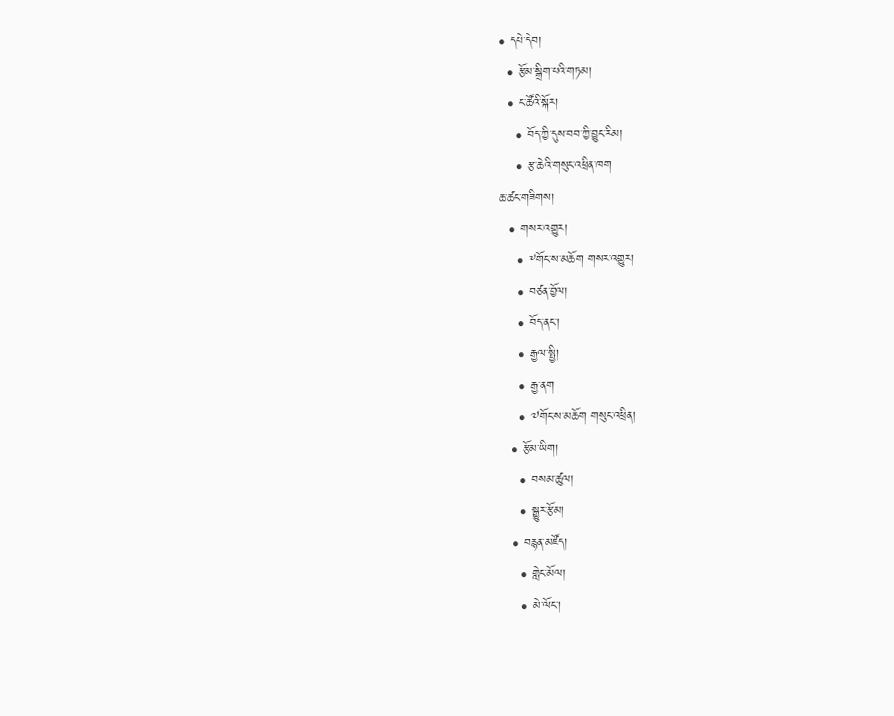• དཔེ་དེབ།
  • རྩོམ་སྒྲིག་པའི་གཏམ།
  • ང་ཚོའི་སྐོར།
    • བོད་ཀྱི་དུས་བབ་ཀྱི་བྱུང་རིམ།
    • རྩ་ཆེའི་གསུང་འཕྲིན་ཁག
ཆ་ཚང་གཟིགས།
  • གསར་འགྱུར།
    • ༸གོང་ས་མཆོག གསར་འགྱུར།
    • བཙན་བྱོལ།
    • བོད་ནང་།
    • རྒྱལ་སྤྱི།
    • རྒྱ་ནག
    • ༧གོང་ས་མཆོག གསུང་འཕྲིན།
  • རྩོམ་ཡིག།
    • བསམ་ཚུལ།
    • སྒྱུར་རྩོམ།
  • བརྙན་མཛོད།
    • གླེང་མོལ།
    • མེ་ལོང་།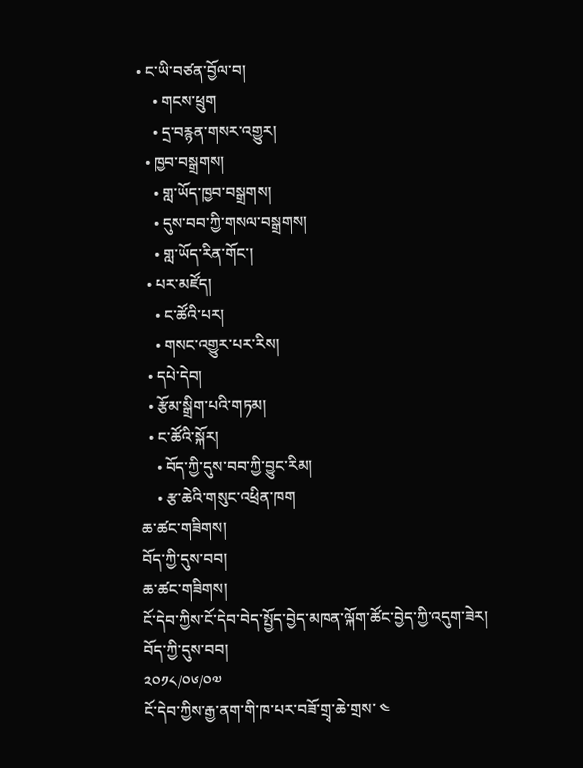• ང་ཡི་བཙན་བྱོལ་བ།
    • གངས་ཕྲུག
    • དྲ་བརྙན་གསར་འགྱུར།
  • ཁྱབ་བསྒྲགས།
    • གླ་ཡོད་ཁྱབ་བསྒྲགས།
    • དུས་བབ་ཀྱི་གསལ་བསྒྲགས།
    • གླ་ཡོད་རིན་གོང་།
  • པར་མཛོད།
    • ང་ཚོའི་པར།
    • གསང་འགྱུར་པར་རིས།
  • དཔེ་དེབ།
  • རྩོམ་སྒྲིག་པའི་གཏམ།
  • ང་ཚོའི་སྐོར།
    • བོད་ཀྱི་དུས་བབ་ཀྱི་བྱུང་རིམ།
    • རྩ་ཆེའི་གསུང་འཕྲིན་ཁག
ཆ་ཚང་གཟིགས།
བོད་ཀྱི་དུས་བབ།
ཆ་ཚང་གཟིགས།
ངོ་དེབ་ཀྱིས་ངོ་དེབ་བེད་སྤྱོད་བྱེད་མཁན་ལྐོག་ཚོང་བྱེད་ཀྱི་འདུག་ཟེར།
བོད་ཀྱི་དུས་བབ།
༢༠༡༨/༠༦/༠༧
ངོ་དེབ་ཀྱིས་རྒྱ་ནག་གི་ཁ་པར་བཟོ་གྲྭ་ཆེ་གྲས་ ༤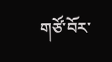གཙོ་བོར་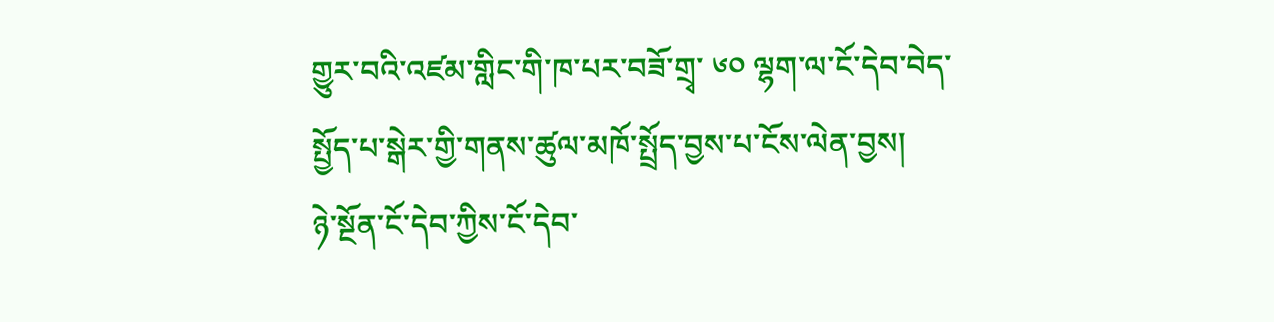གྱུར་བའི་འཛམ་གླིང་གི་ཁ་པར་བཟོ་གྲྭ་ ༦༠ ལྷག་ལ་ངོ་དེབ་བེད་སྤྱོད་པ་སྒེར་གྱི་གནས་ཚུལ་མཁོ་སྤྲོད་བྱས་པ་ངོས་ལེན་བྱས།
ཉེ་སྔོན་ངོ་དེབ་ཀྱིས་ངོ་དེབ་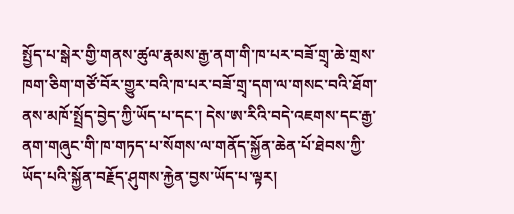སྤྱོད་པ་སྒེར་གྱི་གནས་ཚུལ་རྣམས་རྒྱ་ནག་གི་ཁ་པར་བཟོ་གྲྭ་ཆེ་གྲས་ཁག་ཅིག་གཙོ་བོར་གྱུར་བའི་ཁ་པར་བཟོ་གྲྭ་དག་ལ་གསང་བའི་ཐོག་ནས་མཁོ་སྤྲོད་བྱེད་ཀྱི་ཡོད་པ་དང་། དེས་ཨ་རིའི་བདེ་འཇགས་དང་རྒྱ་ནག་གཞུང་གི་ཁ་གཏད་པ་སོགས་ལ་གནོད་སྐྱོན་ཆེན་པོ་ཐེབས་ཀྱི་ཡོད་པའི་སྐྱོན་བརྗོད་ཤུགས་རྐྱེན་བྱས་ཡོད་པ་ལྟར།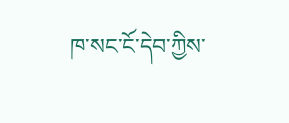ཁ་སང་ངོ་དེབ་ཀྱིས་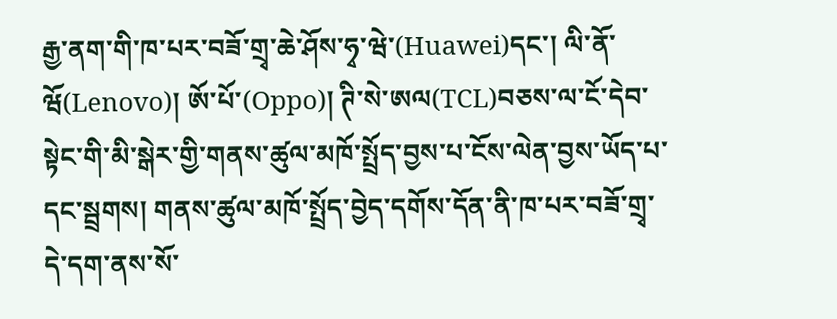རྒྱ་ནག་གི་ཁ་པར་བཟོ་གྲྭ་ཆེ་ཤོས་ཧྭ་ཝེ་(Huawei)དང་། ལི་ནོ་ཝོ(Lenovo)། ཨོ་པོ་(Oppo)། ཊི་སེ་ཨལ(TCL)བཅས་ལ་ངོ་དེབ་སྟེང་གི་མི་སྒེར་གྱི་གནས་ཚུལ་མཁོ་སྤྲོད་བྱས་པ་ངོས་ལེན་བྱས་ཡོད་པ་དང་སྦྲགས། གནས་ཚུལ་མཁོ་སྤྲོད་བྱེད་དགོས་དོན་ནི་ཁ་པར་བཟོ་གྲྭ་དེ་དག་ནས་སོ་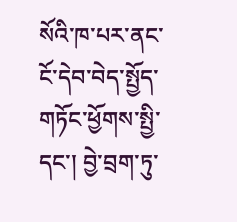སོའི་ཁ་པར་ནང་ངོ་དེབ་བེད་སྤྱོད་གཏོང་ཕྱོགས་སྤྱི་དང་། བྱེ་བྲག་ཏུ་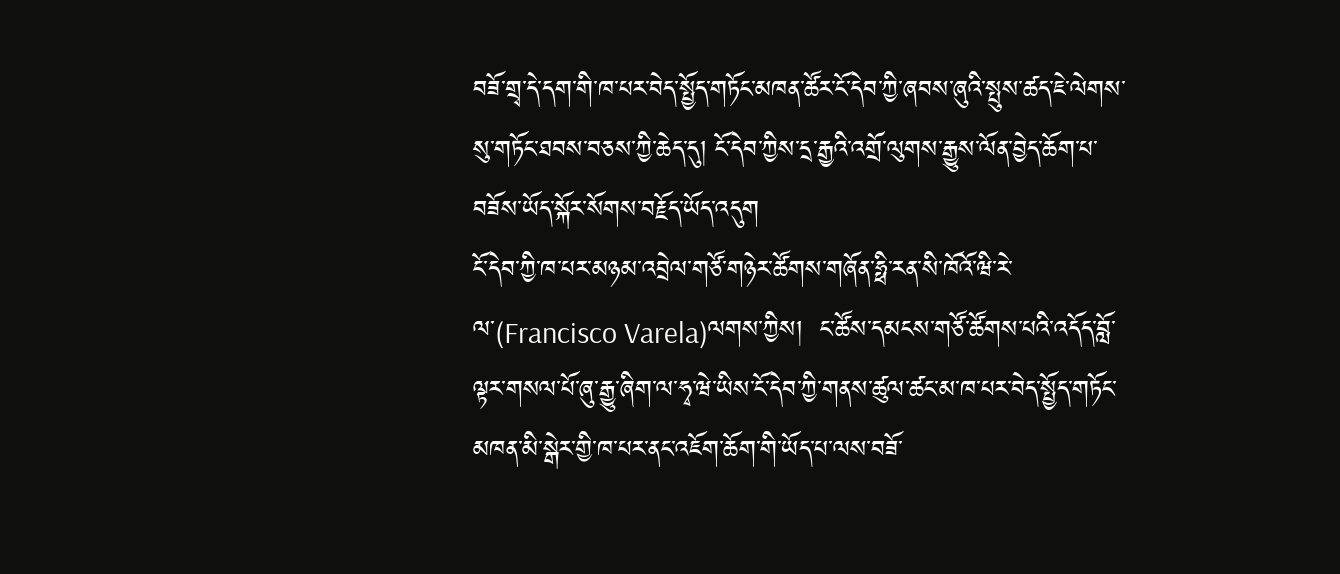བཟོ་གྲྭ་དེ་དག་གི་ཁ་པར་བེད་སྤྱོད་གཏོང་མཁན་ཚོར་ངོ་དེབ་ཀྱི་ཞབས་ཞུའི་སྤུས་ཚད་ཇེ་ལེགས་སུ་གཏོང་ཐབས་བཅས་ཀྱི་ཆེད་དུ། ངོ་དེབ་ཀྱིས་དྲ་རྒྱའི་འགྲོ་ལུགས་རྒྱུས་ལོན་བྱེད་ཆོག་པ་བཟོས་ཡོད་སྐོར་སོགས་བརྗོད་ཡོད་འདུག
ངོ་དེབ་ཀྱི་ཁ་པར་མཉམ་འབྲེལ་གཙོ་གཉེར་ཚོགས་གཞོན་ཧྥི་རན་སི་ཁོའོ་ཝི་རེ་ལ་(Francisco Varela)ལགས་ཀྱིས།  ང་ཚོས་དམངས་གཙོ་ཚོགས་པའི་འདོད་བློ་ལྟར་གསལ་པོ་ཞུ་རྒྱུ་ཞིག་ལ་ཧྭ་ཝེ་ཡིས་ངོ་དེབ་ཀྱི་གནས་ཚུལ་ཚང་མ་ཁ་པར་བེད་སྤྱོད་གཏོང་མཁན་མི་སྒེར་གྱི་ཁ་པར་ནང་འཇོག་ཆོག་གི་ཡོད་པ་ལས་བཟོ་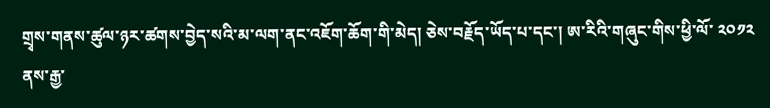གྲྭས་གནས་ཚུལ་ཉར་ཚགས་བྱེད་སའི་མ་ལག་ནང་འཇོག་ཆོག་གི་མེད། ཅེས་བརྗོད་ཡོད་པ་དང་། ཨ་རིའི་གཞུང་གིས་ཕྱི་ལོ་ ༢༠༡༢ ནས་རྒྱ་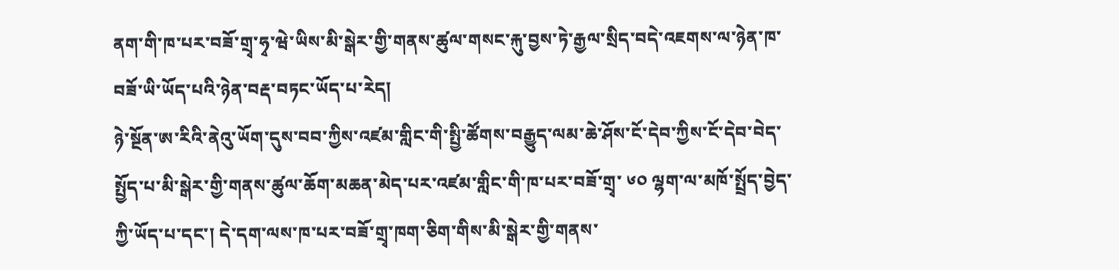ནག་གི་ཁ་པར་བཟོ་གྲྭ་ཧྭ་ཝེ་ཡིས་མི་སྒེར་གྱི་གནས་ཚུལ་གསང་རྐུ་བྱས་ཏེ་རྒྱལ་སྲིད་བདེ་འཇགས་ལ་ཉེན་ཁ་བཟོ་ཡི་ཡོད་པའི་ཉེན་བརྡ་བཏང་ཡོད་པ་རེད།
ཉེ་སྔོན་ཨ་རིའི་ནེའུ་ཡོག་དུས་བབ་ཀྱིས་འཛམ་གླིང་གི་སྤྱི་ཚོགས་བརྒྱུད་ལམ་ཆེ་ཤོས་ངོ་དེབ་ཀྱིས་ངོ་དེབ་བེད་སྤྱོད་པ་མི་སྒེར་གྱི་གནས་ཚུལ་ཆོག་མཆན་མེད་པར་འཛམ་གླིང་གི་ཁ་པར་བཟོ་གྲྭ་ ༦༠ ལྷག་ལ་མཁོ་སྤྲོད་བྱེད་ཀྱི་ཡོད་པ་དང་། དེ་དག་ལས་ཁ་པར་བཟོ་གྲྭ་ཁག་ཅིག་གིས་མི་སྒེར་གྱི་གནས་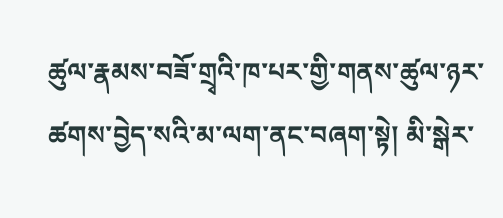ཚུལ་རྣམས་བཟོ་གྲྭའི་ཁ་པར་གྱི་གནས་ཚུལ་ཉར་ཚགས་བྱེད་སའི་མ་ལག་ནང་བཞག་སྟེ། མི་སྒེར་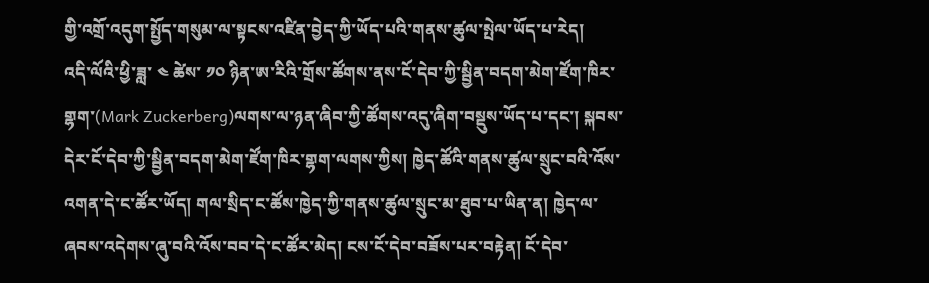གྱི་འགྲོ་འདུག་སྤྱོད་གསུམ་ལ་སྟངས་འཛིན་བྱེད་ཀྱི་ཡོད་པའི་གནས་ཚུལ་སྤེལ་ཡོད་པ་རེད།
འདི་ལོའི་ཕྱི་ཟླ་ ༤ ཚེས་ ༡༠ ཉིན་ཨ་རིའི་གྲོས་ཚོགས་ནས་ངོ་དེབ་ཀྱི་སྦྱིན་བདག་མེག་ཛོག་ཁིར་གྷག་(Mark Zuckerberg)ལགས་ལ་ཉན་ཞིབ་ཀྱི་ཚོགས་འདུ་ཞིག་བསྡུས་ཡོད་པ་དང་། སྐབས་དེར་ངོ་དེབ་ཀྱི་སྦྱིན་བདག་མེག་ཛོག་ཁིར་གྷག་ལགས་ཀྱིས། ཁྱེད་ཚོའི་གནས་ཚུལ་སྲུང་བའི་འོས་འགན་དེ་ང་ཚོར་ཡོད། གལ་སྲིད་ང་ཚོས་ཁྱེད་ཀྱི་གནས་ཚུལ་སྲུང་མ་ཐུབ་པ་ཡིན་ན། ཁྱེད་ལ་ཞབས་འདེགས་ཞུ་བའི་འོས་བབ་དེ་ང་ཚོར་མེད། ངས་ངོ་དེབ་བཟོས་པར་བརྟེན། ངོ་དེབ་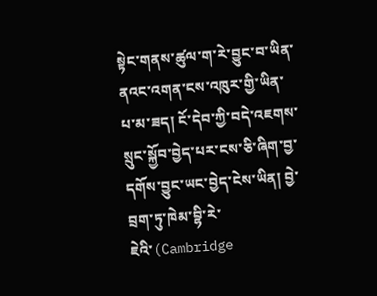སྟེང་གནས་ཚུལ་ག་རེ་བྱུང་བ་ཡིན་ནའང་འགན་ངས་འཁུར་གྱི་ཡིན་པ་མ་ཟད། ངོ་དེབ་ཀྱི་བདེ་འཇགས་སྲུང་སྐྱོབ་བྱེད་པར་ངས་ཅི་ཞིག་བྱ་དགོས་བྱུང་ཡང་བྱེད་ངེས་ཡིན། བྱེ་བྲག་ཏུ་ཁེམ་བྷི་རེ་ཇེའི་(Cambridge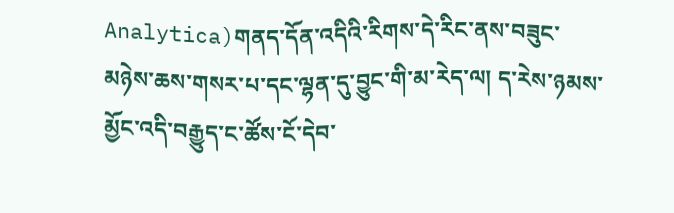Analytica)གནད་དོན་འདིའི་རིགས་དེ་རིང་ནས་བཟུང་མཉེས་ཆས་གསར་པ་དང་ལྷན་དུ་བྱུང་གི་མ་རེད་ལ། ད་རེས་ཉམས་མྱོང་འདི་བརྒྱུད་ང་ཚོས་ངོ་དེབ་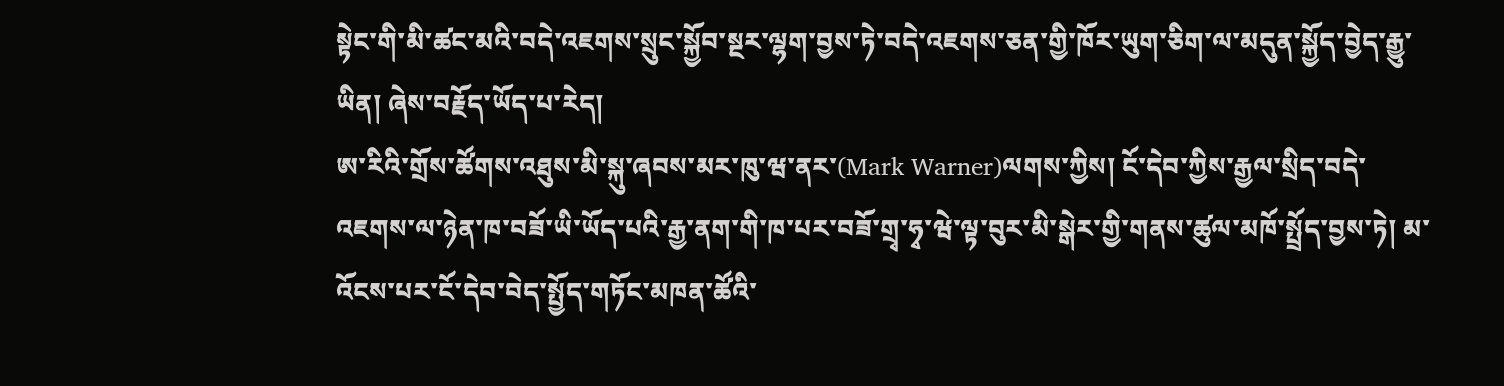སྟེང་གི་མི་ཚང་མའི་བདེ་འཇགས་སྲུང་སྐྱོབ་སྔར་ལྷག་བྱས་ཏེ་བདེ་འཇགས་ཅན་གྱི་ཁོར་ཡུག་ཅིག་ལ་མདུན་སྐྱོད་བྱེད་རྒྱུ་ཡིན། ཞེས་བརྗོད་ཡོད་པ་རེད།
ཨ་རིའི་གྲོས་ཚོགས་འཐུས་མི་སྐུ་ཞབས་མར་ཁུ་ཝ་ནར་(Mark Warner)ལགས་ཀྱིས། ངོ་དེབ་ཀྱིས་རྒྱལ་སྲིད་བདེ་འཇགས་ལ་ཉེན་ཁ་བཟོ་ཡི་ཡོད་པའི་རྒྱ་ནག་གི་ཁ་པར་བཟོ་གྲྭ་ཧྭ་ཝེ་ལྟ་བུར་མི་སྒེར་གྱི་གནས་ཚུལ་མཁོ་སྤྲོད་བྱས་ཏེ། མ་འོངས་པར་ངོ་དེབ་བེད་སྤྱོད་གཏོང་མཁན་ཚོའི་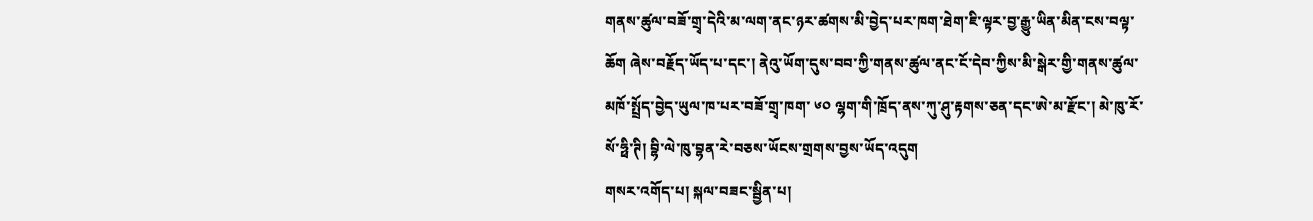གནས་ཚུལ་བཟོ་གྲྭ་དེའི་མ་ལག་ནང་ཉར་ཚགས་མི་བྱེད་པར་ཁག་ཐེག་ཇི་ལྟར་བྱ་རྒྱུ་ཡིན་མིན་ངས་བལྟ་ཆོག ཞེས་བརྗོད་ཡོད་པ་དང་། ནེའུ་ཡོག་དུས་བབ་ཀྱི་གནས་ཚུལ་ནང་ངོ་དེབ་ཀྱིས་མི་སྒེར་གྱི་གནས་ཚུལ་མཁོ་སྤྲོད་བྱེད་ཡུལ་ཁ་པར་བཟོ་གྲྭ་ཁག་ ༦༠ ལྷག་གི་ཁྲོད་ནས་ཀུ་ཤུ་རྟགས་ཅན་དང་ཨེ་མ་རྫོང་། མེ་ཁུ་རོ་སོ་ཧྥི་ཊི། བྷི་ལེ་ཁུ་བྷན་རེ་བཅས་ཡོངས་གྲགས་བྱས་ཡོད་འདུག
གསར་འགོད་པ། སྐལ་བཟང་སྦྱིན་པ།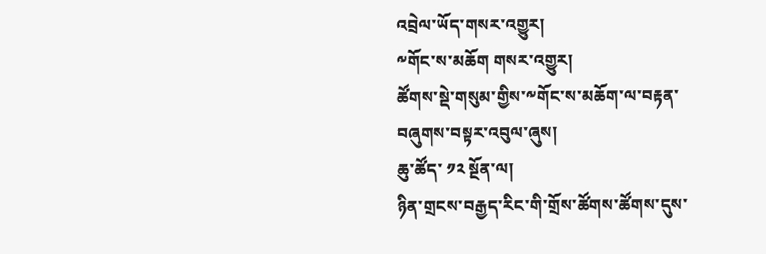འབྲེལ་ཡོད་གསར་འགྱུར།
༸གོང་ས་མཆོག གསར་འགྱུར།
ཚོགས་སྡེ་གསུམ་གྱིས་༸གོང་ས་མཆོག་ལ་བརྟན་བཞུགས་བསྟར་འབུལ་ཞུས།
ཆུ་ཚོད་ ༡༢ སྔོན་ལ།
ཉིན་གྲངས་བརྒྱད་རིང་གི་གྲོས་ཚོགས་ཚོགས་དུས་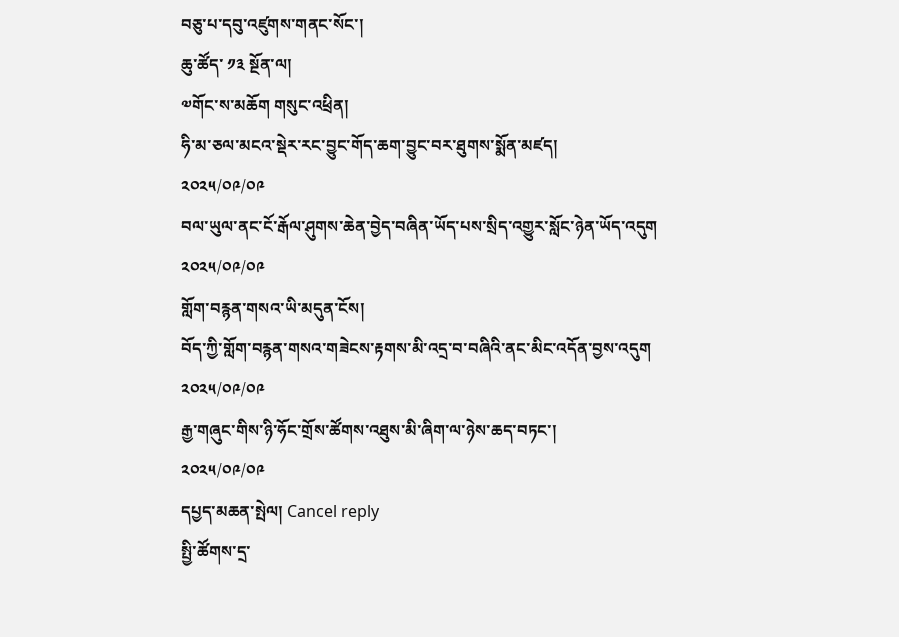བཅུ་པ་དབུ་འཛུགས་གནང་སོང་།
ཆུ་ཚོད་ ༡༣ སྔོན་ལ།
༧གོང་ས་མཆོག གསུང་འཕྲིན།
ཧི་མ་ཅལ་མངའ་སྡེར་རང་བྱུང་གོད་ཆག་བྱུང་བར་ཐུགས་སྨོན་མཛད།
༢༠༢༥/༠༩/༠༩
བལ་ཡུལ་ནང་ངོ་རྒོལ་ཤུགས་ཆེན་བྱེད་བཞིན་ཡོད་པས་སྲིད་འགྱུར་སློང་ཉེན་ཡོད་འདུག
༢༠༢༥/༠༩/༠༩
གློག་བརྙན་གསའ་ཡི་མདུན་ངོས།
བོད་ཀྱི་གློག་བརྙན་གསའ་གཟེངས་རྟགས་མི་འདྲ་བ་བཞིའི་ནང་མིང་འདོན་བྱས་འདུག
༢༠༢༥/༠༩/༠༩
རྒྱ་གཞུང་གིས་ཉི་ཧོང་གྲོས་ཚོགས་འཐུས་མི་ཞིག་ལ་ཉེས་ཆད་བཏང་།
༢༠༢༥/༠༩/༠༩
དཔྱད་མཆན་སྤེལ། Cancel reply
སྤྱི་ཚོགས་དྲ་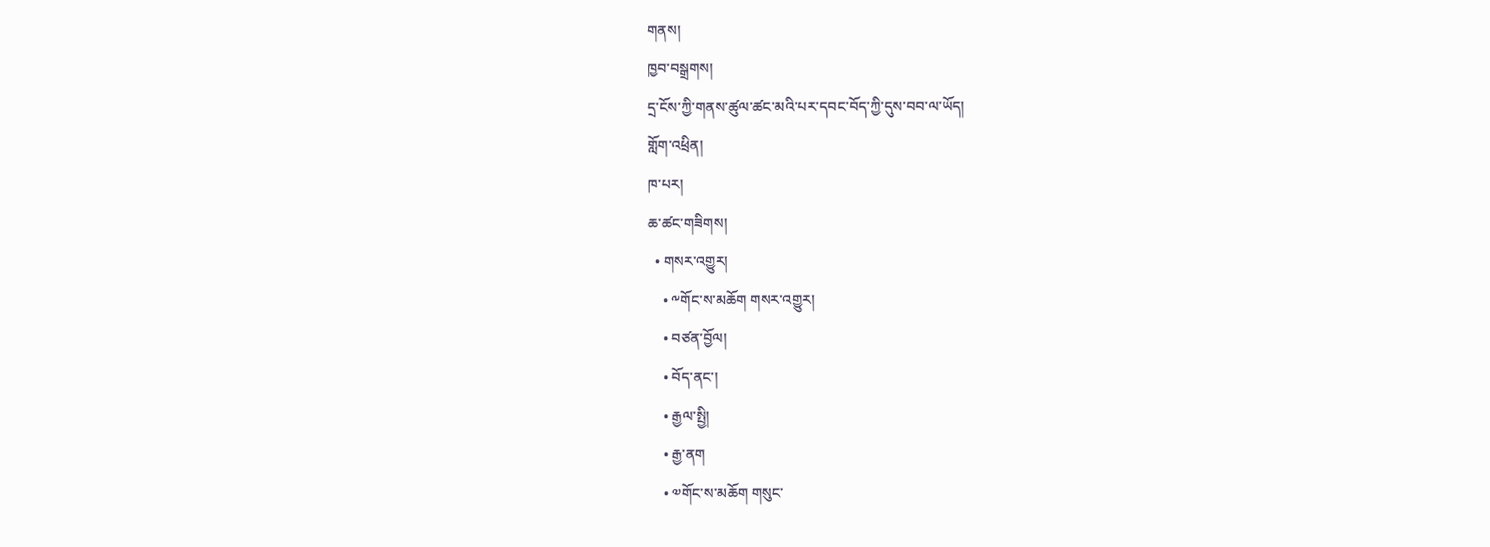གནས།
ཁྱབ་བསྒྲགས།
དྲ་ངོས་ཀྱི་གནས་ཚུལ་ཚང་མའི་པར་དབང་བོད་ཀྱི་དུས་བབ་ལ་ཡོད།
གློག་འཕྲིན།
ཁ་པར།
ཆ་ཚང་གཟིགས།
  • གསར་འགྱུར།
    • ༸གོང་ས་མཆོག གསར་འགྱུར།
    • བཙན་བྱོལ།
    • བོད་ནང་།
    • རྒྱལ་སྤྱི།
    • རྒྱ་ནག
    • ༧གོང་ས་མཆོག གསུང་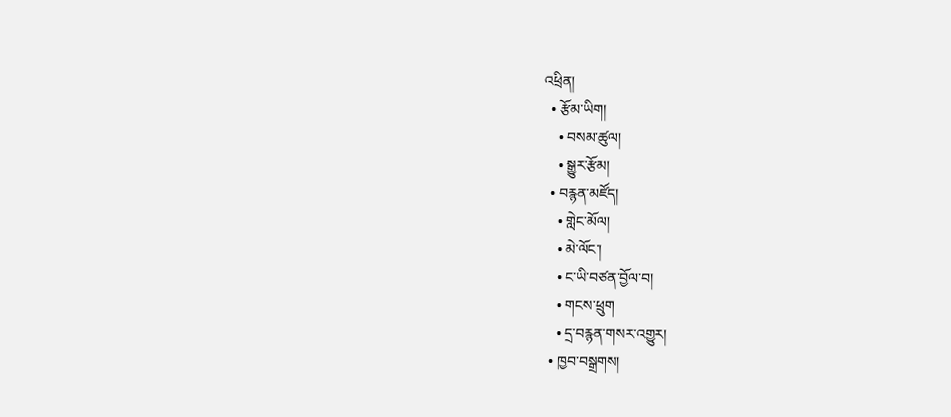འཕྲིན།
  • རྩོམ་ཡིག།
    • བསམ་ཚུལ།
    • སྒྱུར་རྩོམ།
  • བརྙན་མཛོད།
    • གླེང་མོལ།
    • མེ་ལོང་།
    • ང་ཡི་བཙན་བྱོལ་བ།
    • གངས་ཕྲུག
    • དྲ་བརྙན་གསར་འགྱུར།
  • ཁྱབ་བསྒྲགས།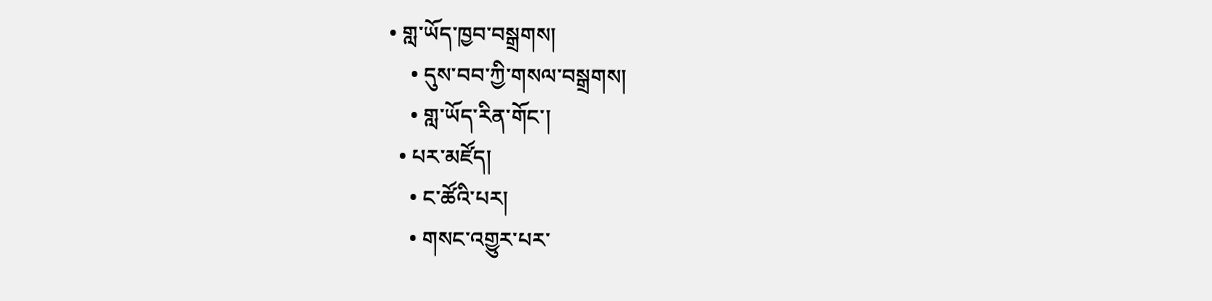• གླ་ཡོད་ཁྱབ་བསྒྲགས།
    • དུས་བབ་ཀྱི་གསལ་བསྒྲགས།
    • གླ་ཡོད་རིན་གོང་།
  • པར་མཛོད།
    • ང་ཚོའི་པར།
    • གསང་འགྱུར་པར་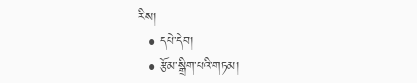རིས།
  • དཔེ་དེབ།
  • རྩོམ་སྒྲིག་པའི་གཏམ།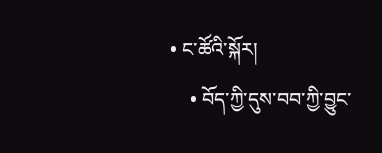• ང་ཚོའི་སྐོར།
    • བོད་ཀྱི་དུས་བབ་ཀྱི་བྱུང་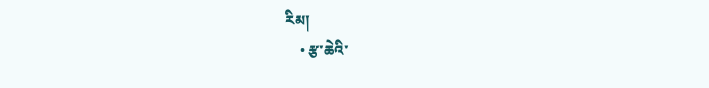རིམ།
    • རྩ་ཆེའི་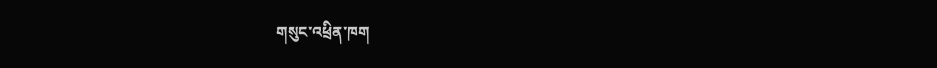གསུང་འཕྲིན་ཁག